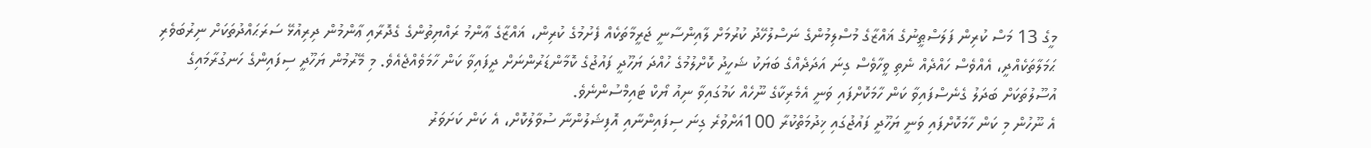މީގެ 13 މަސް ކުރިން ފަލަސްޠީނުގެ ޣައްޒާގެ މުސްލިމުންގެ ނަސްލުހޭދު ކުރުމަށް ލާއިންސާނީ ޖަރީމާތަކެއް ފެށުމުގެ ކުރިން، ޣައްޒާގެ ޢާންމު ރައްޔިތުންގެ ގެދޮރާއި ޢާންމުން ދިރިއުޅޭ ސަރަޙައްދުތަކަށް ނިރުބަވެރި ޙަމަލާތަކެއްދީ، އެއްވެސް ހައްދެއް ނެތި ވީހާވެސް ގިނަ އަދަދެއްގެ ބަޔަކު ޝަހީދު ކޮށްލުމުގެ ހުއްދަ ޔަހޫދީ ފައުޖުގެ ކޮމާންޑަރުންނަށް ދީފައިވާ ކަން ހާމަވެއްޖެއެވެ. މި މޭރުމުން ޔަހޫދީ ސިފައިންގެ ހަނގުރާމައިގެ އުސޫލުތަކަށް ބަދަލު ގެނެސްފައިވާ ކަން ހާމަކޮށްފައި ވަނީ އެމެރިކާގެ ނޫހެއް ކަމުގައިވާ ނިއު ޔޯކް ޓައިމްސުންނެވެ.
އެ ނޫހުން މި ކަން ހާމަކޮށްފައި ވަނީ ޔަހޫދީ ފައުޖުގައި ޚިދުމަތްކުރާ 100އަށްވުރެ ގިނަ ސިފައިންނާއި އޮފިޝަލުންނާ ސުވާލުކޮށް، އެ ކަން ކަށަވަރު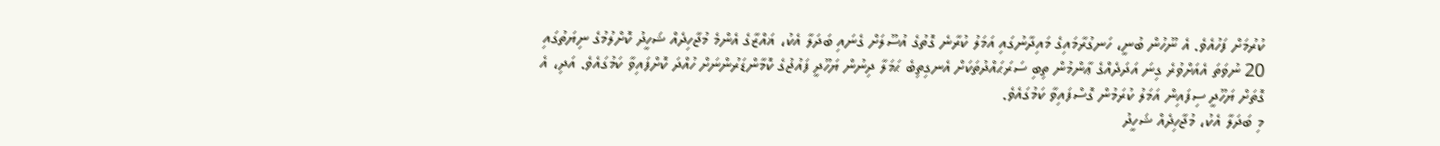ކުރުމަށް ފަހުއެވެ. އެ ނޫހުން ބުނީ، ހަނގުރާމައިގެ މައިދާނުގައި އަމަލު ކުރާނެ ގޮތުގެ އުސޫލަށް ގެނައި ބަދަލާ އެކު، ޣައްޒާގެ އެންމެ މުޖާހިދެއް ޝަހީދު ކޮށްލުމުގެ ނިޔަތުގައި 20 ނުވަތަ އެއަށްވުރެ ގިނަ އަދަދެއްގެ ޢާންމުން ތިބި ސަރަޙައްދުތަކަށް އެނގިތިބެ ޙަމަލާ ދިނުން ޔަހޫދީ ފައުޖުގެ ކޮމާންޑަރުންނަށް ހުއްދަ ކޮށްފައިވާ ކަމުގައެވެ. އަދި، އެ ގޮތަށް ޔަހޫދީ ސިފައިން އަމަލު ކުރަމުން ގޮސްފައިވާ ކަމުގައެވެ.
މި ބަދަލާ އެކު، މުޖާހިދެއް ޝަހީދު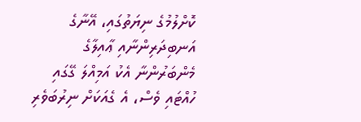ކޮށްލުމުގެ ނިޔަތުގައި، އޭނާގެ އަނބިދަރިންނާއި ޢާއިލާގެ މެންބަރުންނާ އެކު އަމިއްލަ ގޭގައި ހުއްޓައި ވެސް، އެ ގެއަކަށް ނިރުބަވެރި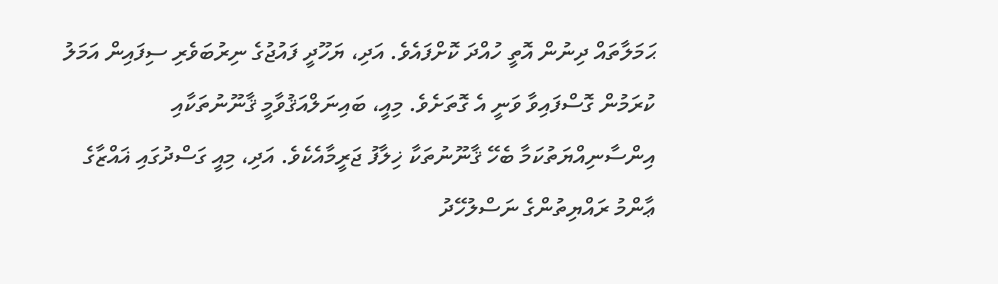ޙަމަލާތައް ދިނުން އޮތީ ހުއްދަ ކޮށްފައެވެ. އަދި، ޔަހޫދީ ފައުޖުގެ ނިރުބަވެރި ސިފައިން އަމަލު ކުރަމުން ގޮސްފައިވާ ވަނީ އެ ގޮތަށެވެ. މިއީ، ބައިނަލްއަޤުވާމީ ޤާނޫނުތަކާއި އިންސާނިއްޔަތުކަމާ ބެހޭ ޤާނޫނުތަކާ ޚިލާފު ޖަރީމާއެކެވެ. އަދި، މިއީ ގަސްދުގައި ޣައްޒާގެ ޢާންމު ރައްޔިތުންގެ ނަސްލުހޭދު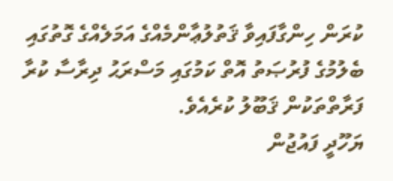ކުރަން ހިންގާފައިވާ ޤަތުލުޢާންމެއްގެ އަމަލެއްގެ ގޮތުގައި ބެލުމުގެ ފުރުޞަތު އޮތް ކަމުގައި މަސްރަޙު ދިރާސާ ކުރާ ފަރާތްތަކުން ޤަބޫލު ކުރެއެވެ.
ޔަހޫދީ ފައުޖުން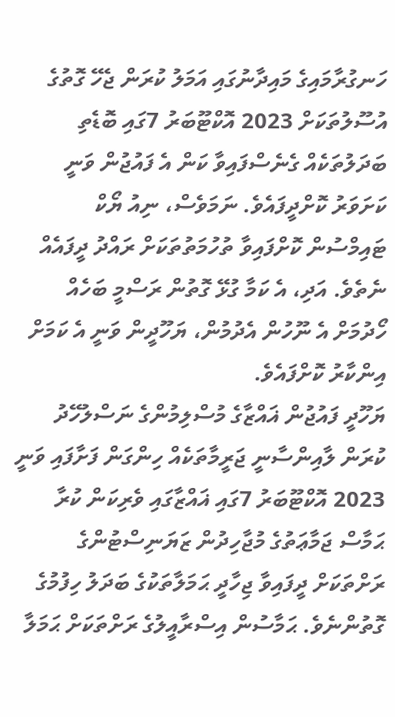ހަނގުރާމައިގެ މައިދާނުގައި އަމަލު ކުރަން ޖެހޭ ގޮތުގެ އުސޫލުތަކަށް 2023 އޮކްޓޫބަރު 7ގައި ބޮޑެތި ބަދަލުތަކެއް ގެނެސްފައިވާ ކަން އެ ފައުޖުން ވަނީ ކަށަވަރު ކޮށްދީފައެވެ. ނަމަވެސް، ނިއު ޔޯކް ޓައިމްސުން ކޮށްފައިވާ ތުހުމަތުތަކަށް ރައްދު ދީފައެއް ނެތެވެ. އަދި، އެ ކަމާ ގުޅޭ ގޮތުން ރަސްމީ ބަހެއް ހޯދުމަށް އެ ނޫހުން އެދުމުން، ޔަހޫދީން ވަނީ އެ ކަމަށް އިންކާރު ކޮށްފައެވެ.
ޔަހޫދީ ފައުޖުން ޣައްޒާގެ މުސްލިމުންގެ ނަސްލުހޭދު ކުރަން ލާއިންސާނީ ޖަރީމާތަކެއް ހިންގަން ފަށާފައި ވަނީ 2023 އޮކްޓޫބަރު 7ގައި ޣައްޒާގައި ވެރިކަން ކުރާ ޙަމާސް ޖަމާޢަތުގެ މުޖާހިދުން ޒަޔަނިސްޓުންގެ ރަށްތަކަށް ދީފައިވާ ޖިހާދީ ޙަމަލާތަކުގެ ބަދަލު ހިފުމުގެ ގޮތުންނެވެ. ޙަމާސުން އިސްރާއީލުގެ ރަށްތަކަށް ޙަމަލާ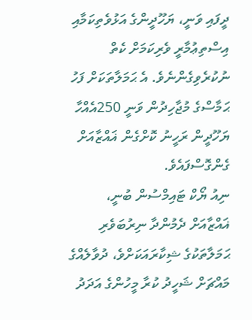ދީފައި ވަނީ، ޔަހޫދީންގެ އަޅުވެތިކަމާއި އިސްތިޢުމާރީ ވެރިކަމަށް ކެތް ނުކުރެވިގެންނެވެ. އެ ޙަމަލާތަކަށް ފަހު ޙަމާސްގެ މުޖާހިދުން ވަނީ 250އެއްހާ ޔަހޫދީން ރަހީނު ކޮށްގެން ޣައްޒާއަށް ގެންގޮސްފައެވެ.
ނިއު ޔޯކް ޓައިމްސުން ބުނީ، ޣައްޒާއަށް ދެމުންދާ ނިރުބަވެރި ޙަމަލާތަކުގެ ޝިކާރައަކަށްވެ، ދުވާލެއްގެ މައްޗަށް ޝަހީދު ކުރާ މީހުންގެ އަދަދު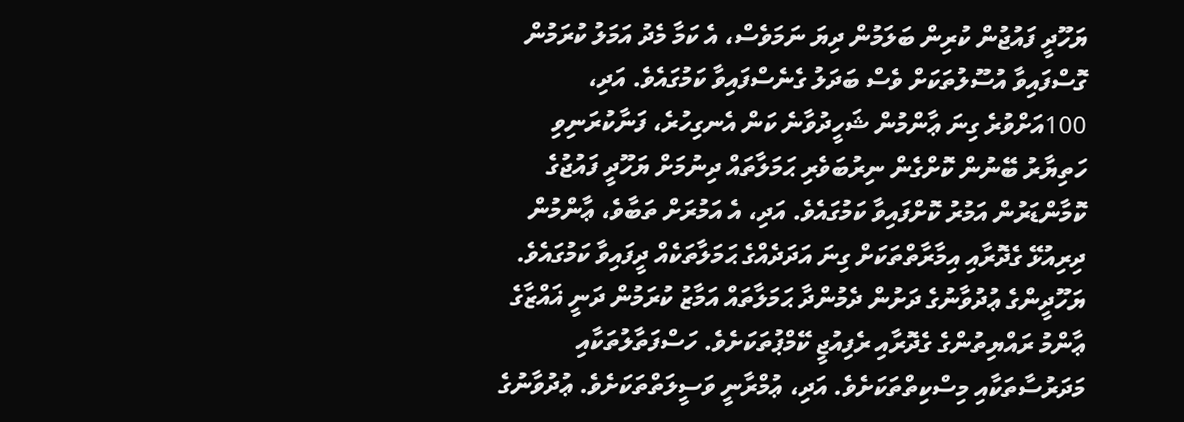ޔަހޫދީ ފައުޖުން ކުރިން ބަލަމުން ދިޔަ ނަމަވެސް، އެ ކަމާ މެދު އަމަލު ކުރަމުން ގޮސްފައިވާ އުސޫލުތަކަށް ވެސް ބަދަލު ގެނެސްފައިވާ ކަމުގައެވެ. އަދި، 100އަށްވުރެ ގިނަ ޢާންމުން ޝަހީދުވާނެ ކަން އެނގިހުރެ، ފަނާކުރަނިވި ހަތިޔާރު ބޭނުން ކޮށްގެން ނިރުބަވެރި ޙަމަލާތައް ދިނުމަށް ޔަހޫދީ ފައުޖުގެ ކޮމާންޑަރުން އަމުރު ކޮށްފައިވާ ކަމުގައެވެ. އަދި، އެ އަމުރަށް ތަބާވެ، ޢާންމުން ދިރިއުޅޭ ގެދޮރާއި އިމާރާތްތަކަށް ގިނަ އަދަދެއްގެ ޙަމަލާތަކެއް ދީފައިވާ ކަމުގައެވެ.
ޔަހޫދީންގެ ޢުދުވާނުގެ ދަށުން ދެމުންދާ ޙަމަލާތައް އަމާޒު ކުރަމުން ދަނީ ޣައްޒާގެ ޢާންމު ރައްޔިތުންގެ ގެދޮރާއި ރެފިއުޖީ ކޭމްޕުތަކަށެވެ. ހަސްފަތާލުތަކާއި މަދަރުސާތަކާއި މިސްކިތްތަކަށެވެ. އަދި، ޢުމްރާނީ ވަސީލަތްތަކަށެވެ. ޢުދުވާނުގެ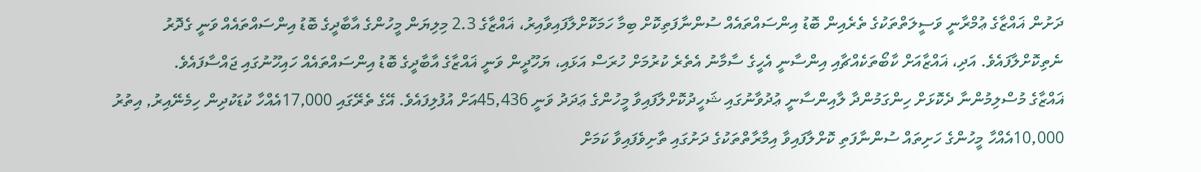ދަށުން ޣައްޒާގެ ޢުމްރާނީ ވަސީލަތްތަކުގެ ތެރެއިން ބޮޑު އިންސައްތައެއް ސުންނާފަތިކޮށް ބިމާ ހަމަކޮށްލާފައިވާއިރު، ޣައްޒާގެ 2.3 މިލިޔަން މީހުންގެ އާބާދީގެ ބޮޑު އިންސައްތައެއް ވަނީ ގެދޮރު ނެތިކޮށްލާފައެވެ. އަދި، ޣައްޒާއަށް ކާބޯތަކެއްޗާއި އިންސާނީ އެހީގެ ސާމާނު އެތެރެ ކުރުމަށް ހުރަސް އަޅައި، ޔަހޫދީން ވަނީ ޣައްޒާގެ އާބާދީގެ ބޮޑު އިންސައްތައެއް ހައިހޫނުގައި ޖައްސާފައެވެ.
ޣައްޒާގެ މުސްލިމުންނާ ދެކޮޅަށް ހިންގަމުންދާ ލާއިންސާނީ ޢުދުވާނުގައި ޝަހީދުކޮށްލާފައިވާ މީހުންގެ ޢަދަދު ވަނީ 45,436އަށް އުފުލިފައެވެ. އޭގެ ތެރޭގައި 17,000އެއްހާ ކުޑަކުދިން ހިމެނޭއިރު, އިތުރު 10,000އެއްހާ މީހުންގެ ހަށިތައް ސުންނާފަތި ކޮށްލާފައިވާ އިމާރާތްތަކުގެ ދަށުގައި ތާށިވެފައިވާ ކަމަށް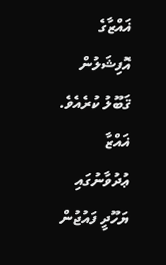ޣައްޒާގެ އޮފިޝަލުން ޤަބޫލު ކުރެއެވެ. ޣައްޒާ ޢުދުވާނުގައި ޔަހޫދީ ފައުޖުން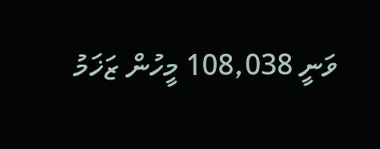ވަނީ 108,038 މީހުން ޒަޚަމު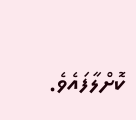ކޮށްލާފައެވެ.